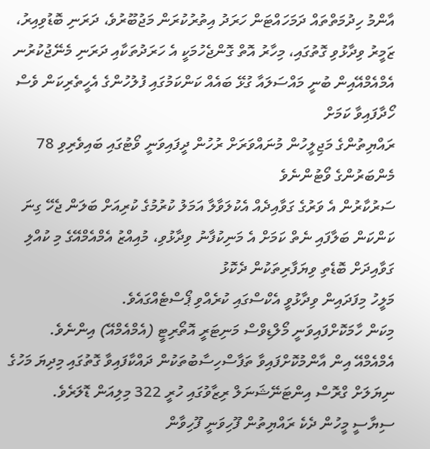އާންމު ހިދުމަތްތައް ދަމަހައްޓަން ހަރަދު އިތުރުކުރަން މަޖުބޫރުވެ، ދަރަނި ބޮޑުވިއިރު، ޒަމީރު ވިދާޅުވި ގޮތުގައި، މިހާރު އޮތް ގޮންޖެހުމަކީ އެ ހަރަދުތަކާއި ދަރަނި މެނޭޖުކުރުނ
އެމްއެމްއޭއިން ބުނީ މައްސަލައާ ގުޅޭ ބައެއް ކަންކަމުގައި ފުލުހުންގެ އެހީތެރިކަން ވެސް ހޯދާފައިވާ ކަމަށް
ރައްޔިތުންގެ މަޖިލީހުން މުނައްވަރަށް ރުހުން ދީފައިވަނީ ވޯޓުގައި ބައިވެރިވި 78 މެންބަރުންގެ ވޯޓުންނެވެ
ސަރުކާރުން އެ ވަރުގެ ގަވާއިދެއް އެކުލަވާލާ އަމަލު ކުރުމުގެ ކުރިއަށް ބަލަން ޖެހޭ ގިނަ ކަންކަން ބަލާފައި ނެތް ކަމަށް އެ މަނިކުފާނު ވިދާޅުވި، މުއިއްޒު އެމްއެމްއޭގެ މި ކުއްލި ގަވާއިދަށް ބޮޑެތި ވިޔަފާރިތަކުން ދެކޮޅު
މަލީހު މިފަދައިން ވިދާޅުވީ އެކްސްގައި ކުރެއްވި ޕޯސްޓެއްގައެވެ.
މިކަން ހާމަކޮށްފައިވަނީ މޯލްޑިވްސް މަނިޓަރީ އޮތޯރިޓީ (އެމްއެމްއޭ) އިންނެވެ.
އެމްއެމްއޭ އިން އާންމުކޮށްފައިވާ ތަފާސްހިސާބުތަކުން ދައްކާފައިވާ ގޮތުގައި މިދިޔަ މަހުގެ ނިޔަލަށް ގްރޮސް އިންޓަނޭޝަނަލް ރިޒާވުގައި ހުރީ 322 މިލިއަން ޑޮލަރެވެ.
ސިޔާސީ މީހުން ދެކެ ރައްޔިތުން ފޫހިވަނީ ފޫހިވާން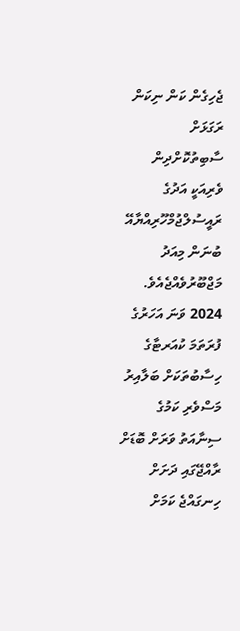ޖެހިގެން ކަން ނިކަން ރަގަޅަށް ސާބިތުކޮށްދިން ވެރިއަކީ އަދުގެ ރައީސުލްޖުމްހޫރިއްޔާއޭ ބުނަން މިއަދު މަޖްބޫރުވެއްޖެއެވެ.
2024 ވަނަ އަހަރުގެ ފުރަތަމަ ކުއަރޓާގެ ހިސާބުތަކަށް ބަލާއިރު މަސްވެރި ކަމުގެ ސިނާއަތު ވަރަށް ބޮޑަށް ރާއްޖޭގައި ދަށަށް ހިނގައްޖެ ކަމަށް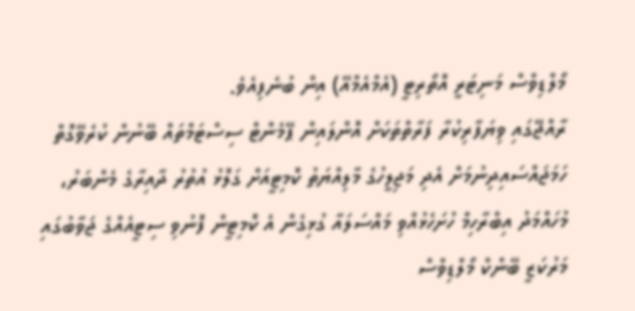މޯލްޑިވްސް މަނިޓަރީ އޮތޯރިޓީ (އެމްއެމްއޭ) އިން ބުނެފިއެވެ.
ރާއްޖޭގައި ވިޔަފާރިކުރާ ފަރާތްތަކަށް އޮންލައިން ޕޭމެންޓް ސިސްޓަމްތައް ބޭނުން ކުރެވޭގޮތް ހަމަޖައްސައިދިނުމަށް އެދި މަޖިލީހުގެ މާލިއްޔަތު ކޮމިޓީއަށް ގަލޮޅު އުތުރު ދާއިރާގެ މެންބަރު، މުހައްމަދު އިބްރާހިމް ހުށަހެޅުއްވި މައްސަލައާ ގުޅިގެން އެ ކޮމިޓީން ފޮނުވި ސިޓީއެއްގެ ޖަވާބުގައި މަރުކަޒީ ބޭންކް މޯލްޑިވްސް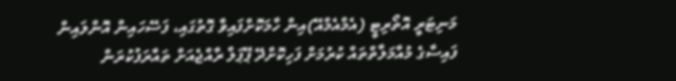މަނިޓަރީ އޮތޯރިޓީ (އެމްއެމްއޭ)އިން ހާމަކޮށްފައިވާ ގޮތުގައި، ފަސޭހައިން އޮންލައިން ފައިސާގެ މުއާމަލާތްތައް ކުރުމަށް ފަހިކޮށްދޭ ޕޭޕަލް ރާއްޖެއަށް ތައާރަފުކުރަން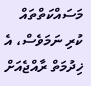މަސައްކަތްތައް ކުރި ނަމަވެސް، އެ ޚިދުމަތް ރާއްޖެއަށް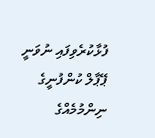ފުޅާކުރެވިފައި ނުވަނީ ޕޭޕާލް ކުންފުނީގެ ނިންމުމެއްގެ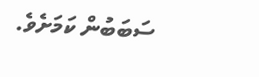ސަބަބުން ކަމަށެވެ.